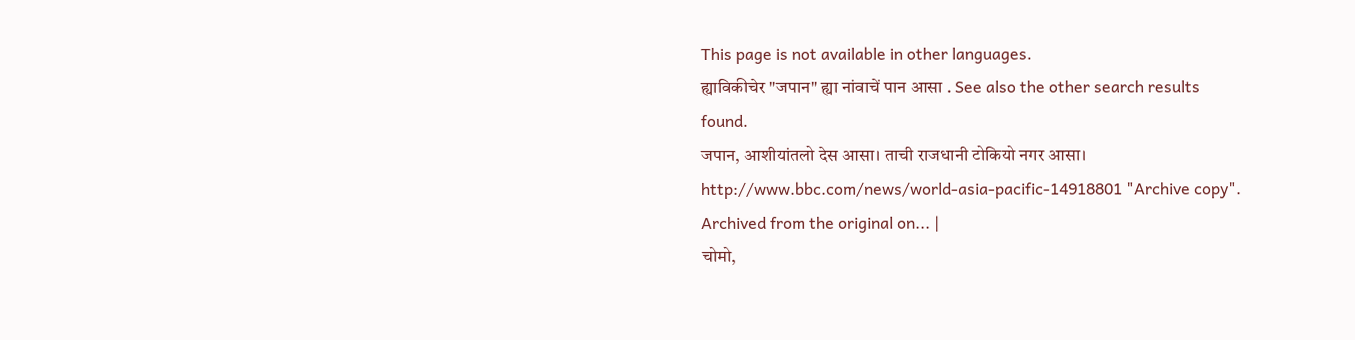This page is not available in other languages.
ह्याविकीचेर "जपान" ह्या नांवाचें पान आसा . See also the other search results found.
जपान, आशीयांतलो देस आसा। ताची राजधानी टोकियो नगर आसा। http://www.bbc.com/news/world-asia-pacific-14918801 "Archive copy". Archived from the original on... |
चोमो,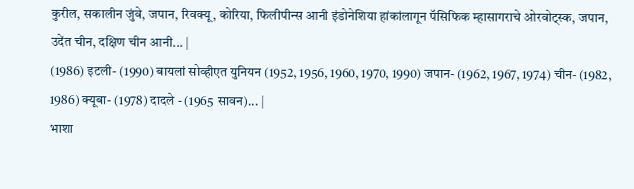कुरील, सकालीन जुंवे, जपान, रिवक्यू, कोरिया, फिलीपीन्स आनी इंडोनेशिया हांकांलागून पॅसिफिक म्हासागराचे ओरवोट्स्क, जपान, उदेंत चीन, दक्षिण चीन आनी... |
(1986) इटली- (1990) बायलां सोव्हीएत युनियन (1952, 1956, 1960, 1970, 1990) जपान- (1962, 1967, 1974) चीन- (1982, 1986) क्यूबा- (1978) दादले - (1965 सावन)... |
भाशा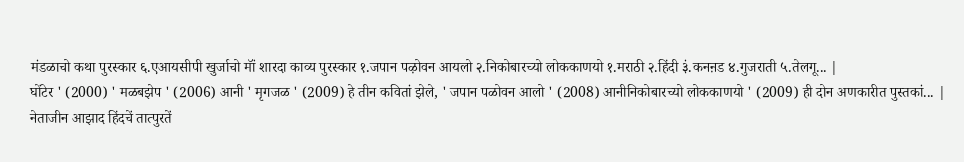मंडळाचो कथा पुरस्कार ६.एआयसीपी खुर्जाचो मॉं शारदा काव्य पुरस्कार १.जपान पऴोवन आयलो २.निकोबारच्यो लोककाणयो १.मराठी २.हिंदी ३ं.कनऩड ४.गुजराती ५.तेलगू... |
घोंटेर ' (2000) ' मळबझेप ' (2006) आनी ' मृगजळ ' (2009) हे तीन कवितां झेले, ' जपान पळोवन आलो ' (2008) आनीनिकोबारच्यो लोककाणयो ' (2009) ही दोन अणकारीत पुस्तकां... |
नेताजीन आझाद हिंदचें तात्पुरतें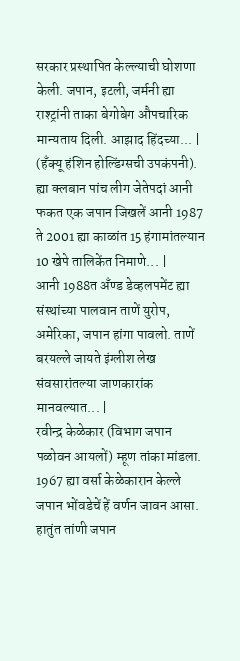सरकार प्रस्थापित केल्ल्याची घोशणा केली. जपान, इटली, जर्मनी ह्या राश्ट्रांनी ताका बेगोबेग औपचारिक मान्यताय दिली. आझाद हिंदच्या... |
(हँक्यू हंशिन होल्डिंग्सची उपकंपनी). ह्या क्लबान पांच लीग जेतेपदां आनी फकत एक जपान जिखलें आनी 1987 ते 2001 ह्या काळांत 15 हंगामांतल्यान 10 खेपे तालिकेंत निमाणे... |
आनी 1988त अँण्ड डेव्हलपमेंट ह्या संस्थांच्या पालवान ताणें युरोप, अमेरिका, जपान हांगा पावलो. ताणें बरयल्ले जायते इंग्लीश लेख संवसारांतल्या जाणकारांक मानवल्यात... |
रवीन्द्र केळेकार (विभाग जपान पळोवन आयलों) म्हूण तांका मांडला. 1967 ह्या वर्सा केळेकारान केल्ले जपान भोंवडेचें हें वर्णन जावन आसा. हातुंत तांणी जपान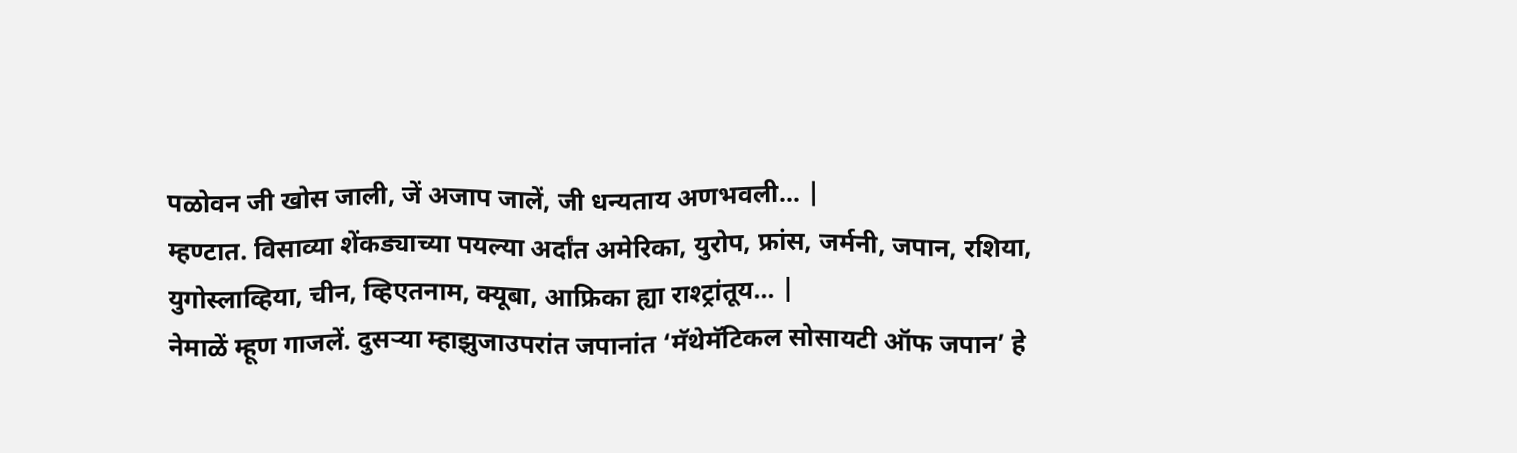पळोवन जी खोस जाली, जें अजाप जालें, जी धन्यताय अणभवली... |
म्हण्टात. विसाव्या शेंकड्याच्या पयल्या अर्दांत अमेरिका, युरोप, फ्रांस, जर्मनी, जपान, रशिया, युगोस्लाव्हिया, चीन, व्हिएतनाम, क्यूबा, आफ्रिका ह्या राश्ट्रांतूय... |
नेमाळें म्हूण गाजलें. दुसऱ्या म्हाझुजाउपरांत जपानांत ‘मॅथेमॅटिकल सोसायटी ऑफ जपान’ हे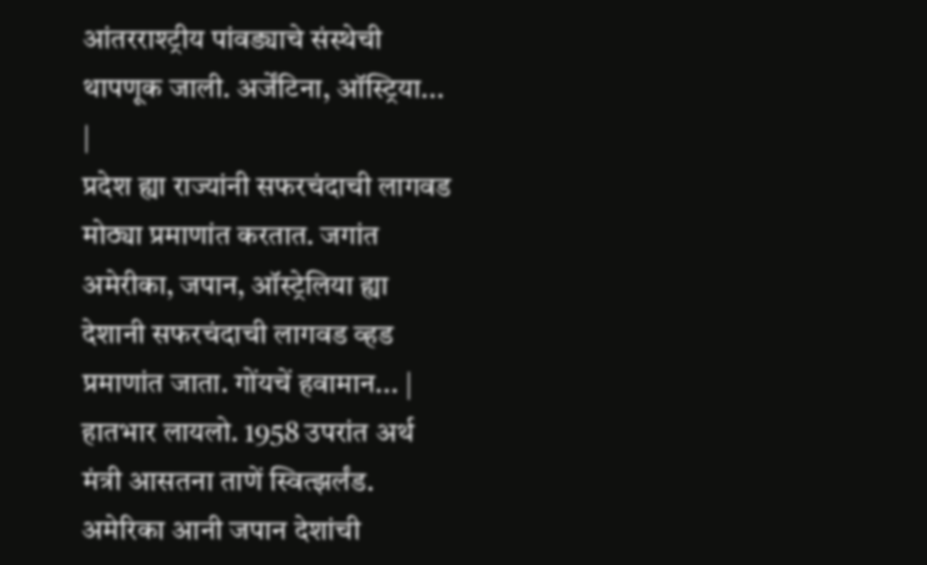आंतरराश्ट्रीय पांवड्याचे संस्थेची थापणूक जाली. अर्जेंटिना, ऑस्ट्रिया... |
प्रदेश ह्या राज्यांनी सफरचंदाची लागवड मोठ्या प्रमाणांत करतात. जगांत अमेरीका, जपान, ऑस्ट्रेलिया ह्या देशानी सफरचंदाची लागवड व्हड प्रमाणांत जाता. गोंयचें हवामान... |
हातभार लायलो. 1958 उपरांत अर्थ मंत्री आसतना ताणें स्वित्झर्लंड. अमेरिका आनी जपान देशांची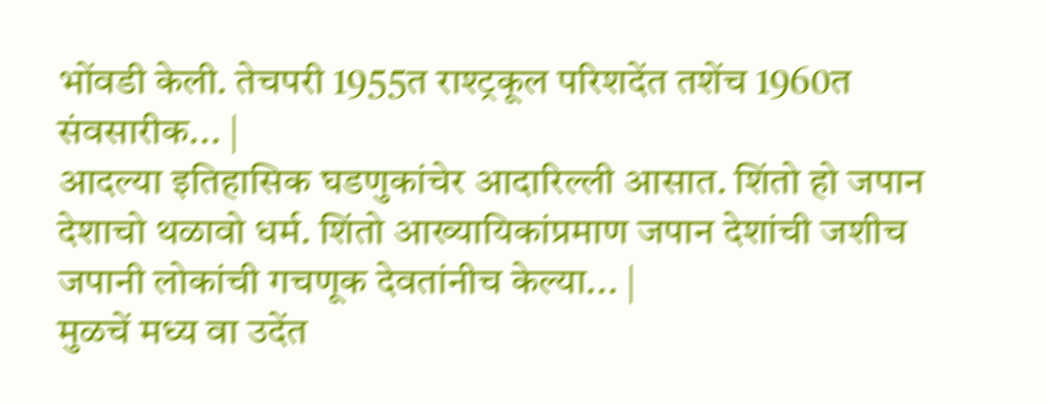भोंवडी केली. तेचपरी 1955त राश्ट्रकूल परिशदेंत तशेंच 1960त संवसारीक... |
आदल्या इतिहासिक घडणुकांचेर आदारिल्ली आसात. शिंतो हो जपान देशाचो थळावो धर्म. शिंतो आख्यायिकांप्रमाण जपान देशांची जशीच जपानी लोकांची गचणूक देवतांनीच केल्या... |
मुळचें मध्य वा उदेंत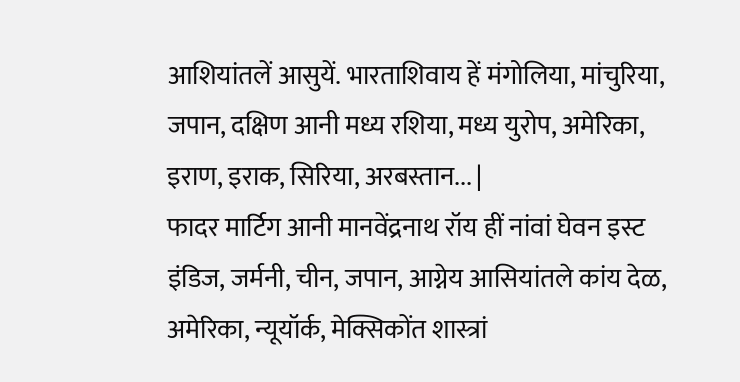आशियांतलें आसुयें. भारताशिवाय हें मंगोलिया, मांचुरिया, जपान, दक्षिण आनी मध्य रशिया, मध्य युरोप, अमेरिका, इराण, इराक, सिरिया, अरबस्तान... |
फादर मार्टिग आनी मानवेंद्रनाथ रॉय हीं नांवां घेवन इस्ट इंडिज, जर्मनी, चीन, जपान, आग्नेय आसियांतले कांय देळ, अमेरिका, न्यूयॉर्क, मेक्सिकोंत शास्त्रां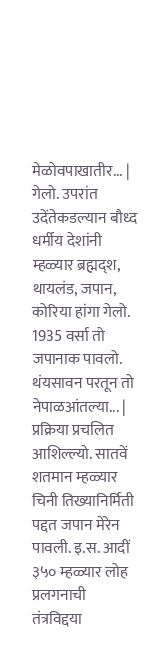मेळोवपाखातीर... |
गेलो. उपरांत उदेंतेकडल्यान बौध्द धर्मीय देशांनी म्हळ्यार ब्रह्मद्श, थायलंड, जपान, कोरिया हांगा गेलो. 1935 वर्सा तो जपानाक पावलो. थंयसावन परतून तो नेपाळआंतल्या... |
प्रक्रिया प्रचलित आशिल्ल्यो. सातवें शतमान म्हळ्यार चिनी तिख्यानिर्मिती पद्दत जपान मेरेन पावली. इ.स. आदीं ३५० म्हळ्यार लोह प्रलगनाची तंत्रविद्दया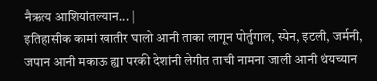नैऋत्य आशियांतल्यान... |
इतिहासीक कामां खातीर घालो आनी ताका लागून पोर्तुगाल, स्पेन, इटली, जर्मनी, जपान आनी मकाऊ ह्या परकी देशांनी लेगीत ताची नामना जाली आनी थंयच्यान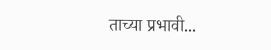ताच्या प्रभावी...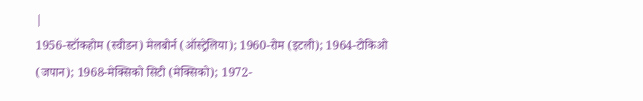|
1956-स्टॉकहोम (स्वीडन) मेलबोर्न (ऑस्ट्रेलिया); 1960-रोम (इटली); 1964-टोकिओ (जपान); 1968-मेक्सिको सिटी (मेक्सिको); 1972-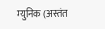म्युनिक (अस्तंत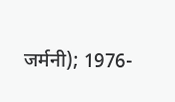जर्मनी); 1976-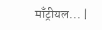माँट्रीयल... |